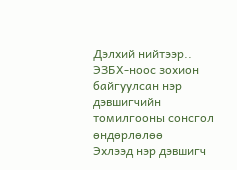Дэлхий нийтээр..
ЭЗБХ-ноос зохион байгуулсан нэр дэвшигчийн томилгооны сонсгол өндөрлөлөө
Эхлээд нэр дэвшигч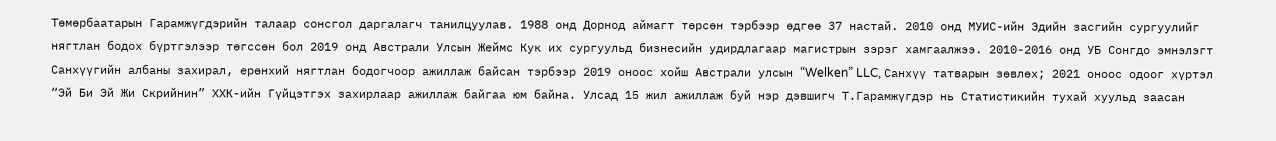Төмөрбаатарын Гарамжүгдэрийн талаар сонсгол даргалагч танилцуулав. 1988 онд Дорнод аймагт төрсөн тэрбээр өдгөө 37 настай. 2010 онд МУИС-ийн Эдийн засгийн сургуулийг нягтлан бодох бүртгэлээр төгссөн бол 2019 онд Австрали Улсын Жеймс Кук их сургуульд бизнесийн удирдлагаар магистрын зэрэг хамгаалжээ. 2010-2016 онд УБ Сонгдо эмнэлэгт Санхүүгийн албаны захирал, ерөнхий нягтлан бодогчоор ажиллаж байсан тэрбээр 2019 оноос хойш Австрали улсын “Welken” LLC, Санхүү татварын зөвлөх; 2021 оноос одоог хүртэл “Эй Би Эй Жи Скрийнин” ХХК-ийн Гүйцэтгэх захирлаар ажиллаж байгаа юм байна. Улсад 15 жил ажиллаж буй нэр дэвшигч Т.Гарамжүгдэр нь Статистикийн тухай хуульд заасан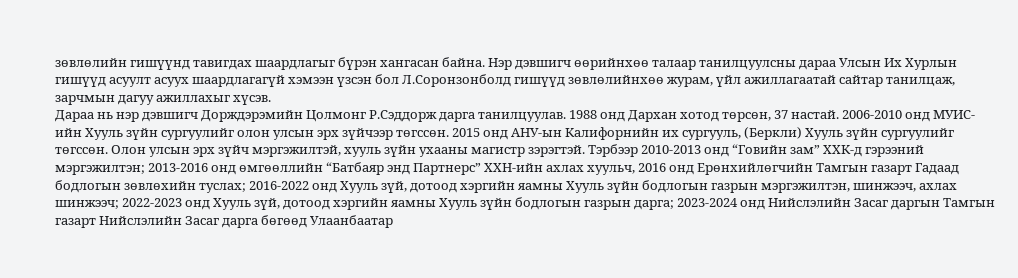зөвлөлийн гишүүнд тавигдах шаардлагыг бүрэн хангасан байна. Нэр дэвшигч өөрийнхөө талаар танилцуулсны дараа Улсын Их Хурлын гишүүд асуулт асуух шаардлагагүй хэмээн үзсэн бол Л.Соронзонболд гишүүд зөвлөлийнхөө журам, үйл ажиллагаатай сайтар танилцаж, зарчмын дагуу ажиллахыг хүсэв.
Дараа нь нэр дэвшигч Дорждэрэмийн Цолмонг Р.Сэддорж дарга танилцуулав. 1988 онд Дархан хотод төрсөн, 37 настай. 2006-2010 онд МУИС-ийн Хууль зүйн сургуулийг олон улсын эрх зүйчээр төгссөн. 2015 онд АНУ-ын Калифорнийн их сургууль, (Беркли) Хууль зүйн сургуулийг төгссөн. Олон улсын эрх зүйч мэргэжилтэй, хууль зүйн ухааны магистр зэрэгтэй. Тэрбээр 2010-2013 онд “Говийн зам” ХХК-д гэрээний мэргэжилтэн; 2013-2016 онд өмгөөллийн “Батбаяр энд Партнерс” ХХН-ийн ахлах хуульч, 2016 онд Ерөнхийлөгчийн Тамгын газарт Гадаад бодлогын зөвлөхийн туслах; 2016-2022 онд Хууль зүй, дотоод хэргийн яамны Хууль зүйн бодлогын газрын мэргэжилтэн, шинжээч, ахлах шинжээч; 2022-2023 онд Хууль зүй, дотоод хэргийн яамны Хууль зүйн бодлогын газрын дарга; 2023-2024 онд Нийслэлийн Засаг даргын Тамгын газарт Нийслэлийн Засаг дарга бөгөөд Улаанбаатар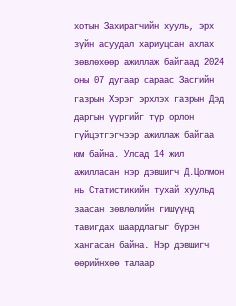хотын Захирагчийн хууль, эрх зүйн асуудал хариуцсан ахлах зөвлөхөөр ажиллаж байгаад 2024 оны 07 дугаар сараас Засгийн газрын Хэрэг эрхлэх газрын Дэд даргын үүргийг түр орлон гүйцэтгэгчээр ажиллаж байгаа юм байна. Улсад 14 жил ажилласан нэр дэвшигч Д.Цолмон нь Статистикийн тухай хуульд заасан зөвлөлийн гишүүнд тавигдах шаардлагыг бүрэн хангасан байна. Нэр дэвшигч өөрийнхөө талаар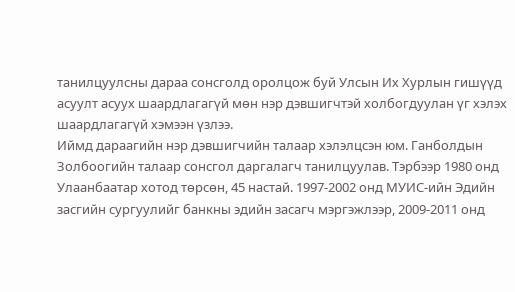танилцуулсны дараа сонсголд оролцож буй Улсын Их Хурлын гишүүд асуулт асуух шаардлагагүй мөн нэр дэвшигчтэй холбогдуулан үг хэлэх шаардлагагүй хэмээн үзлээ.
Иймд дараагийн нэр дэвшигчийн талаар хэлэлцсэн юм. Ганболдын Золбоогийн талаар сонсгол даргалагч танилцуулав. Тэрбээр 1980 онд Улаанбаатар хотод төрсөн, 45 настай. 1997-2002 онд МУИС-ийн Эдийн засгийн сургуулийг банкны эдийн засагч мэргэжлээр, 2009-2011 онд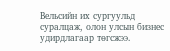Вельсийн их сургуульд суралцаж, олон улсын бизнес удирдлагаар төгсжээ.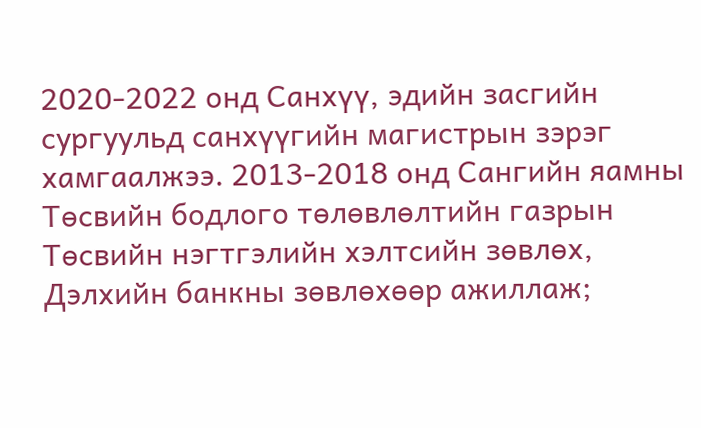2020-2022 онд Санхүү, эдийн засгийн сургуульд санхүүгийн магистрын зэрэг хамгаалжээ. 2013-2018 онд Сангийн яамны Төсвийн бодлого төлөвлөлтийн газрын Төсвийн нэгтгэлийн хэлтсийн зөвлөх, Дэлхийн банкны зөвлөхөөр ажиллаж;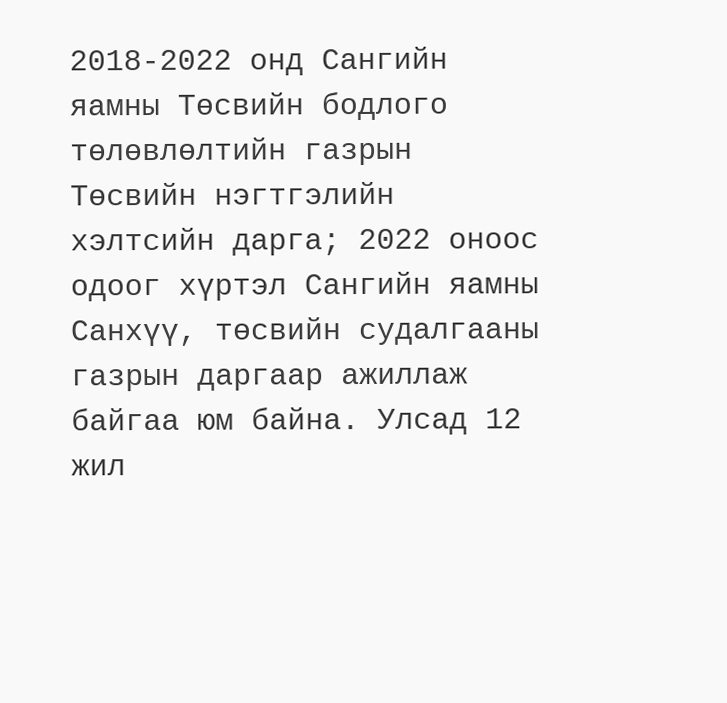2018-2022 онд Сангийн яамны Төсвийн бодлого төлөвлөлтийн газрын Төсвийн нэгтгэлийн хэлтсийн дарга; 2022 оноос одоог хүртэл Сангийн яамны Санхүү, төсвийн судалгааны газрын даргаар ажиллаж байгаа юм байна. Улсад 12 жил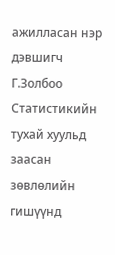ажилласан нэр дэвшигч Г.Золбоо Статистикийн тухай хуульд заасан зөвлөлийн гишүүнд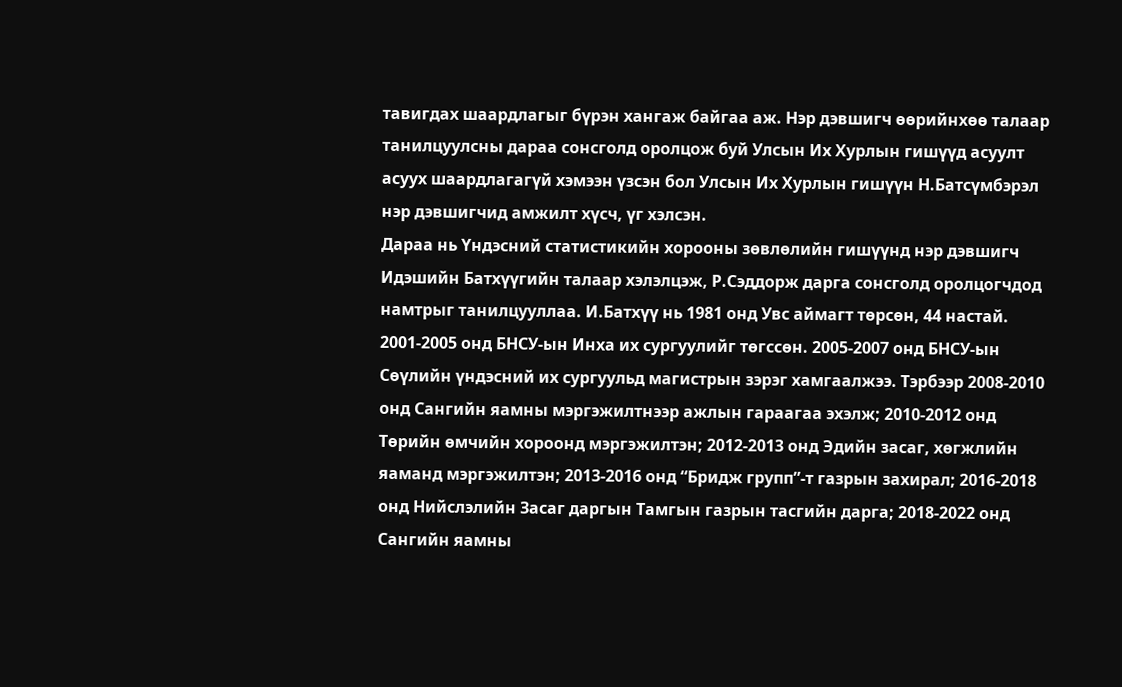тавигдах шаардлагыг бүрэн хангаж байгаа аж. Нэр дэвшигч өөрийнхөө талаар танилцуулсны дараа сонсголд оролцож буй Улсын Их Хурлын гишүүд асуулт асуух шаардлагагүй хэмээн үзсэн бол Улсын Их Хурлын гишүүн Н.Батсүмбэрэл нэр дэвшигчид амжилт хүсч, үг хэлсэн.
Дараа нь Үндэсний статистикийн хорооны зөвлөлийн гишүүнд нэр дэвшигч Идэшийн Батхүүгийн талаар хэлэлцэж, Р.Сэддорж дарга сонсголд оролцогчдод намтрыг танилцууллаа. И.Батхүү нь 1981 онд Увс аймагт төрсөн, 44 настай. 2001-2005 онд БНСУ-ын Инха их сургуулийг төгссөн. 2005-2007 онд БНСУ-ын Сөүлийн үндэсний их сургуульд магистрын зэрэг хамгаалжээ. Тэрбээр 2008-2010 онд Сангийн яамны мэргэжилтнээр ажлын гараагаа эхэлж; 2010-2012 онд Төрийн өмчийн хороонд мэргэжилтэн; 2012-2013 онд Эдийн засаг, хөгжлийн яаманд мэргэжилтэн; 2013-2016 онд “Бридж групп”-т газрын захирал; 2016-2018 онд Нийслэлийн Засаг даргын Тамгын газрын тасгийн дарга; 2018-2022 онд Сангийн яамны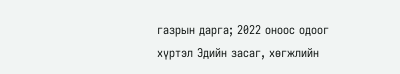газрын дарга; 2022 оноос одоог хүртэл Эдийн засаг, хөгжлийн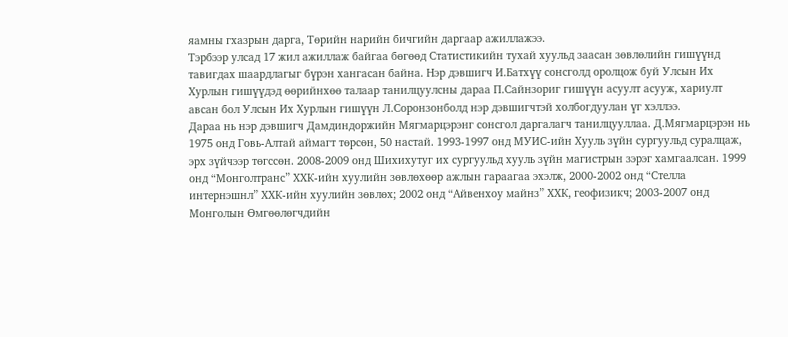яамны гхазрын дарга, Төрийн нарийн бичгийн даргаар ажиллажээ.
Тэрбээр улсад 17 жил ажиллаж байгаа бөгөөд Статистикийн тухай хуульд заасан зөвлөлийн гишүүнд тавигдах шаардлагыг бүрэн хангасан байна. Нэр дэвшигч И.Батхүү сонсголд оролцож буй Улсын Их Хурлын гишүүдэд өөрийнхөө талаар танилцуулсны дараа П.Сайнзориг гишүүн асуулт асууж, хариулт авсан бол Улсын Их Хурлын гишүүн Л.Соронзонболд нэр дэвшигчтэй холбогдуулан үг хэллээ.
Дараа нь нэр дэвшигч Дамдиндоржийн Мягмарцэрэнг сонсгол даргалагч танилцууллаа. Д.Мягмарцэрэн нь 1975 онд Говь-Алтай аймагт төрсөн, 50 настай. 1993-1997 онд МУИС-ийн Хууль зүйн сургуульд суралцаж, эрх зүйчээр төгссөн. 2008-2009 онд Шихихутуг их сургуульд хууль зүйн магистрын зэрэг хамгаалсан. 1999 онд “Монголтранс” ХХК-ийн хуулийн зөвлөхөөр ажлын гараагаа эхэлж, 2000-2002 онд “Стелла интернэшнл” ХХК-ийн хуулийн зөвлөх; 2002 онд “Айвенхоу майнз” ХХК, геофизикч; 2003-2007 онд Монголын Өмгөөлөгчдийн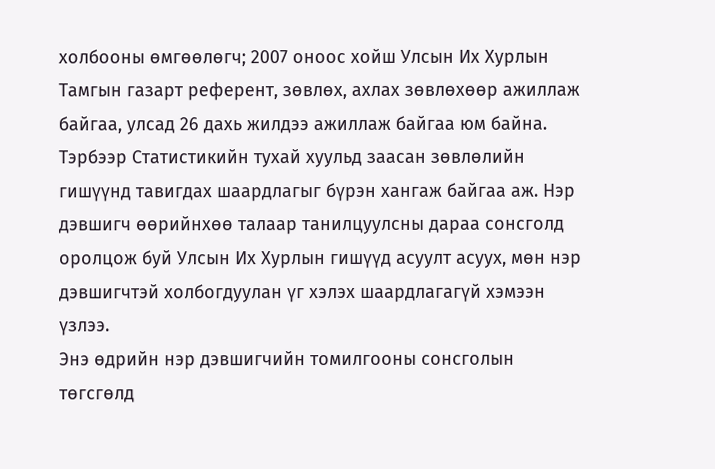холбооны өмгөөлөгч; 2007 оноос хойш Улсын Их Хурлын Тамгын газарт референт, зөвлөх, ахлах зөвлөхөөр ажиллаж байгаа, улсад 26 дахь жилдээ ажиллаж байгаа юм байна. Тэрбээр Статистикийн тухай хуульд заасан зөвлөлийн гишүүнд тавигдах шаардлагыг бүрэн хангаж байгаа аж. Нэр дэвшигч өөрийнхөө талаар танилцуулсны дараа сонсголд оролцож буй Улсын Их Хурлын гишүүд асуулт асуух, мөн нэр дэвшигчтэй холбогдуулан үг хэлэх шаардлагагүй хэмээн үзлээ.
Энэ өдрийн нэр дэвшигчийн томилгооны сонсголын төгсгөлд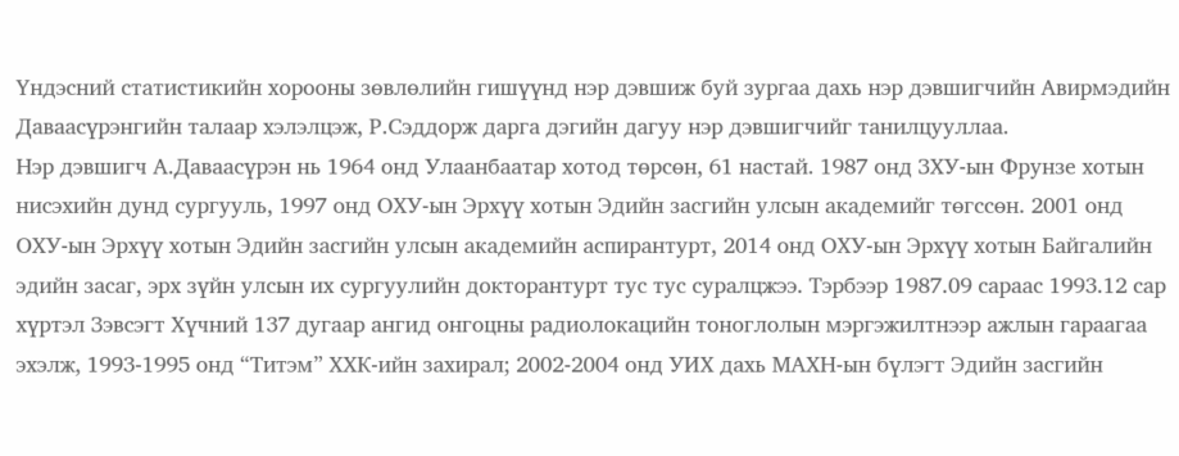Үндэсний статистикийн хорооны зөвлөлийн гишүүнд нэр дэвшиж буй зургаа дахь нэр дэвшигчийн Авирмэдийн Даваасүрэнгийн талаар хэлэлцэж, Р.Сэддорж дарга дэгийн дагуу нэр дэвшигчийг танилцууллаа.
Нэр дэвшигч А.Даваасүрэн нь 1964 онд Улаанбаатар хотод төрсөн, 61 настай. 1987 онд ЗХУ-ын Фрунзе хотын нисэхийн дунд сургууль, 1997 онд ОХУ-ын Эрхүү хотын Эдийн засгийн улсын академийг төгссөн. 2001 онд ОХУ-ын Эрхүү хотын Эдийн засгийн улсын академийн аспирантурт, 2014 онд ОХУ-ын Эрхүү хотын Байгалийн эдийн засаг, эрх зүйн улсын их сургуулийн докторантурт тус тус суралцжээ. Тэрбээр 1987.09 сараас 1993.12 сар хүртэл Зэвсэгт Хүчний 137 дугаар ангид онгоцны радиолокацийн тоноглолын мэргэжилтнээр ажлын гараагаа эхэлж, 1993-1995 онд “Титэм” ХХК-ийн захирал; 2002-2004 онд УИХ дахь МАХН-ын бүлэгт Эдийн засгийн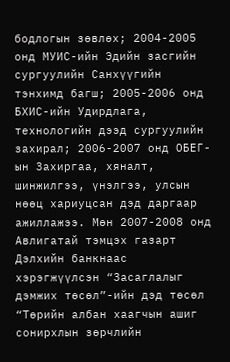бодлогын зөвлөх; 2004-2005 онд МУИС-ийн Эдийн засгийн сургуулийн Санхүүгийн тэнхимд багш; 2005-2006 онд БХИС-ийн Удирдлага, технологийн дээд сургуулийн захирал; 2006-2007 онд ОБЕГ-ын Захиргаа, хяналт, шинжилгээ, үнэлгээ, улсын нөөц хариуцсан дэд даргаар ажиллажээ. Мөн 2007-2008 онд Авлигатай тэмцэх газарт Дэлхийн банкнаас хэрэгжүүлсэн “Засаглалыг дэмжих төсөл”-ийн дэд төсөл “Төрийн албан хаагчын ашиг сонирхлын зөрчлийн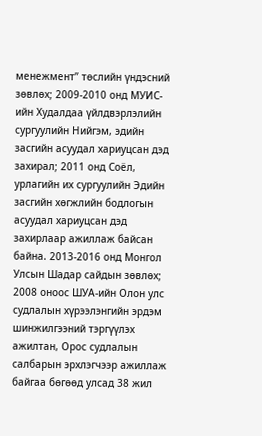менежмент” төслийн үндэсний зөвлөх; 2009-2010 онд МУИС-ийн Худалдаа үйлдвэрлэлийн сургуулийн Нийгэм, эдийн засгийн асуудал хариуцсан дэд захирал; 2011 онд Соёл, урлагийн их сургуулийн Эдийн засгийн хөгжлийн бодлогын асуудал хариуцсан дэд захирлаар ажиллаж байсан байна. 2013-2016 онд Монгол Улсын Шадар сайдын зөвлөх; 2008 оноос ШУА-ийн Олон улс судлалын хүрээлэнгийн эрдэм шинжилгээний тэргүүлэх ажилтан, Орос судлалын салбарын эрхлэгчээр ажиллаж байгаа бөгөөд улсад 38 жил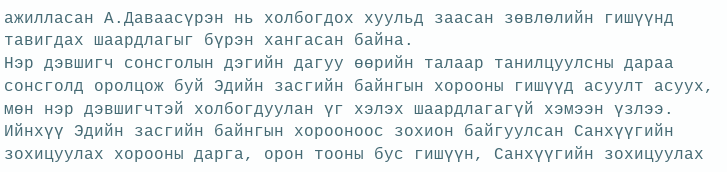ажилласан А.Даваасүрэн нь холбогдох хуульд заасан зөвлөлийн гишүүнд тавигдах шаардлагыг бүрэн хангасан байна.
Нэр дэвшигч сонсголын дэгийн дагуу өөрийн талаар танилцуулсны дараа сонсголд оролцож буй Эдийн засгийн байнгын хорооны гишүүд асуулт асуух, мөн нэр дэвшигчтэй холбогдуулан үг хэлэх шаардлагагүй хэмээн үзлээ.
Ийнхүү Эдийн засгийн байнгын хорооноос зохион байгуулсан Санхүүгийн зохицуулах хорооны дарга, орон тооны бус гишүүн, Санхүүгийн зохицуулах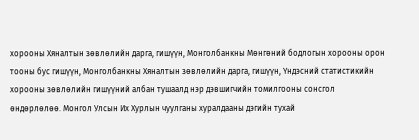хорооны Хяналтын зөвлөлийн дарга, гишүүн, Монголбанкны Мөнгөний бодлогын хорооны орон тооны бус гишүүн, Монголбанкны Хяналтын зөвлөлийн дарга, гишүүн, Үндэсний статистикийн хорооны зөвлөлийн гишүүний албан тушаалд нэр дэвшигчийн томилгооны сонсгол өндөрлөлөө. Монгол Улсын Их Хурлын чуулганы хуралдааны дэгийн тухай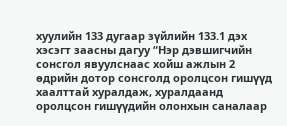хуулийн 133 дугаар зүйлийн 133.1 дэх хэсэгт заасны дагуу “Нэр дэвшигчийн сонсгол явуулснаас хойш ажлын 2 өдрийн дотор сонсголд оролцсон гишүүд хаалттай хуралдаж, хуралдаанд оролцсон гишүүдийн олонхын саналаар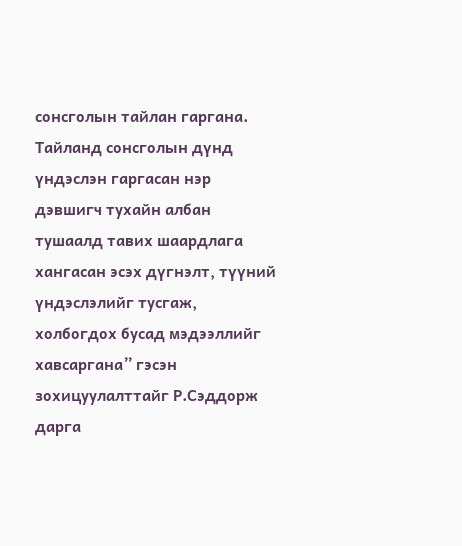сонсголын тайлан гаргана. Тайланд сонсголын дүнд үндэслэн гаргасан нэр дэвшигч тухайн албан тушаалд тавих шаардлага хангасан эсэх дүгнэлт, түүний үндэслэлийг тусгаж, холбогдох бусад мэдээллийг хавсаргана” гэсэн зохицуулалттайг Р.Сэддорж дарга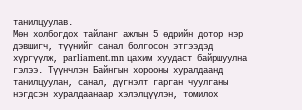танилцуулав.
Мөн холбогдох тайланг ажлын 5 өдрийн дотор нэр дэвшигч, түүнийг санал болгосон этгээдэд хүргүүлж, parliament.mn цахим хуудаст байршуулна гэлээ. Түүнчлэн Байнгын хорооны хуралдаанд танилцуулан, санал, дүгнэлт гарган чуулганы нэгдсэн хуралдаанаар хэлэлцүүлэн, томилох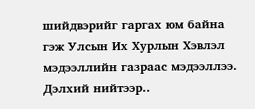шийдвэрийг гаргах юм байна гэж Улсын Их Хурлын Хэвлэл мэдээллийн газраас мэдээллээ.
Дэлхий нийтээр..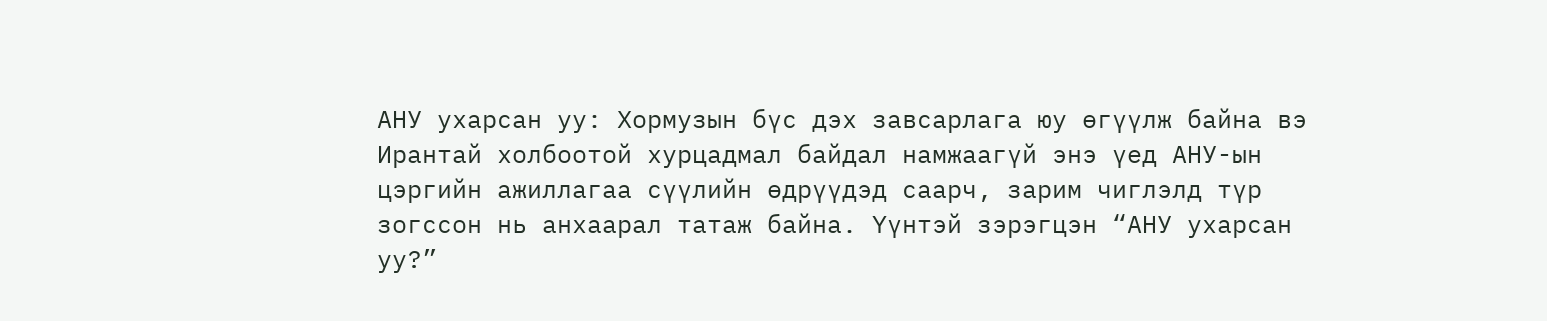АНУ ухарсан уу: Хормузын бүс дэх завсарлага юу өгүүлж байна вэ
Ирантай холбоотой хурцадмал байдал намжаагүй энэ үед АНУ-ын цэргийн ажиллагаа сүүлийн өдрүүдэд саарч, зарим чиглэлд түр зогссон нь анхаарал татаж байна. Үүнтэй зэрэгцэн “АНУ ухарсан уу?”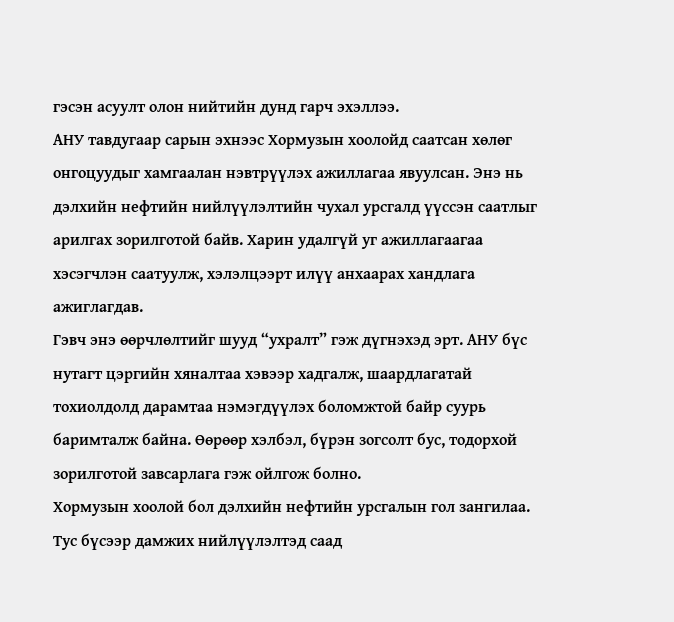гэсэн асуулт олон нийтийн дунд гарч эхэллээ.
АНУ тавдугаар сарын эхнээс Хормузын хоолойд саатсан хөлөг онгоцуудыг хамгаалан нэвтрүүлэх ажиллагаа явуулсан. Энэ нь дэлхийн нефтийн нийлүүлэлтийн чухал урсгалд үүссэн саатлыг арилгах зорилготой байв. Харин удалгүй уг ажиллагаагаа хэсэгчлэн саатуулж, хэлэлцээрт илүү анхаарах хандлага ажиглагдав.
Гэвч энэ өөрчлөлтийг шууд “ухралт” гэж дүгнэхэд эрт. АНУ бүс нутагт цэргийн хяналтаа хэвээр хадгалж, шаардлагатай тохиолдолд дарамтаа нэмэгдүүлэх боломжтой байр суурь баримталж байна. Өөрөөр хэлбэл, бүрэн зогсолт бус, тодорхой зорилготой завсарлага гэж ойлгож болно.
Хормузын хоолой бол дэлхийн нефтийн урсгалын гол зангилаа. Тус бүсээр дамжих нийлүүлэлтэд саад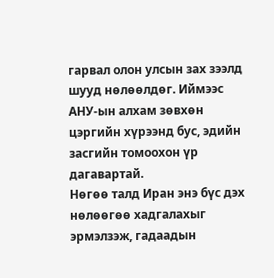гарвал олон улсын зах зээлд шууд нөлөөлдөг. Иймээс АНУ-ын алхам зөвхөн цэргийн хүрээнд бус, эдийн засгийн томоохон үр дагавартай.
Нөгөө талд Иран энэ бүс дэх нөлөөгөө хадгалахыг эрмэлзэж, гадаадын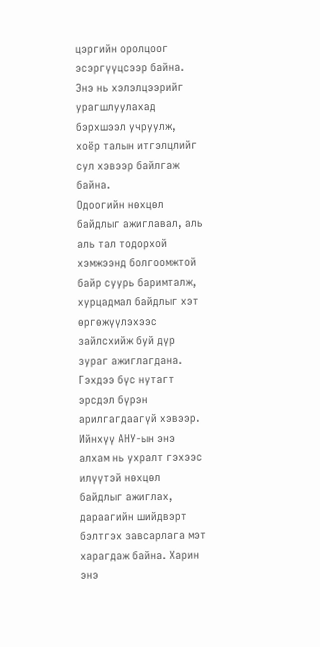цэргийн оролцоог эсэргүүцсээр байна. Энэ нь хэлэлцээрийг урагшлуулахад бэрхшээл учруулж, хоёр талын итгэлцлийг сул хэвээр байлгаж байна.
Одоогийн нөхцөл байдлыг ажиглавал, аль аль тал тодорхой хэмжээнд болгоомжтой байр суурь баримталж, хурцадмал байдлыг хэт өргөжүүлэхээс зайлсхийж буй дүр зураг ажиглагдана. Гэхдээ бүс нутагт эрсдэл бүрэн арилгагдаагүй хэвээр.
Ийнхүү АНУ-ын энэ алхам нь ухралт гэхээс илүүтэй нөхцөл байдлыг ажиглах, дараагийн шийдвэрт бэлтгэх завсарлага мэт харагдаж байна. Харин энэ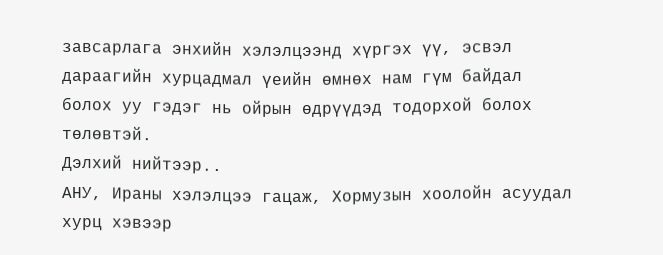завсарлага энхийн хэлэлцээнд хүргэх үү, эсвэл дараагийн хурцадмал үеийн өмнөх нам гүм байдал болох уу гэдэг нь ойрын өдрүүдэд тодорхой болох төлөвтэй.
Дэлхий нийтээр..
АНУ, Ираны хэлэлцээ гацаж, Хормузын хоолойн асуудал хурц хэвээр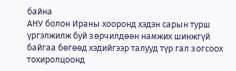байна
АНУ болон Ираны хооронд хэдэн сарын турш үргэлжилж буй зөрчилдөөн намжих шинжгүй байгаа бөгөөд хэдийгээр талууд түр гал зогсоох тохиролцоонд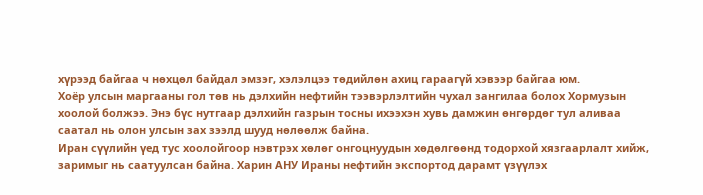хүрээд байгаа ч нөхцөл байдал эмзэг, хэлэлцээ төдийлөн ахиц гараагүй хэвээр байгаа юм.
Хоёр улсын маргааны гол төв нь дэлхийн нефтийн тээвэрлэлтийн чухал зангилаа болох Хормузын хоолой болжээ. Энэ бүс нутгаар дэлхийн газрын тосны ихээхэн хувь дамжин өнгөрдөг тул аливаа саатал нь олон улсын зах зээлд шууд нөлөөлж байна.
Иран сүүлийн үед тус хоолойгоор нэвтрэх хөлөг онгоцнуудын хөдөлгөөнд тодорхой хязгаарлалт хийж, заримыг нь саатуулсан байна. Харин АНУ Ираны нефтийн экспортод дарамт үзүүлэх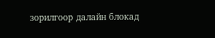зорилгоор далайн блокад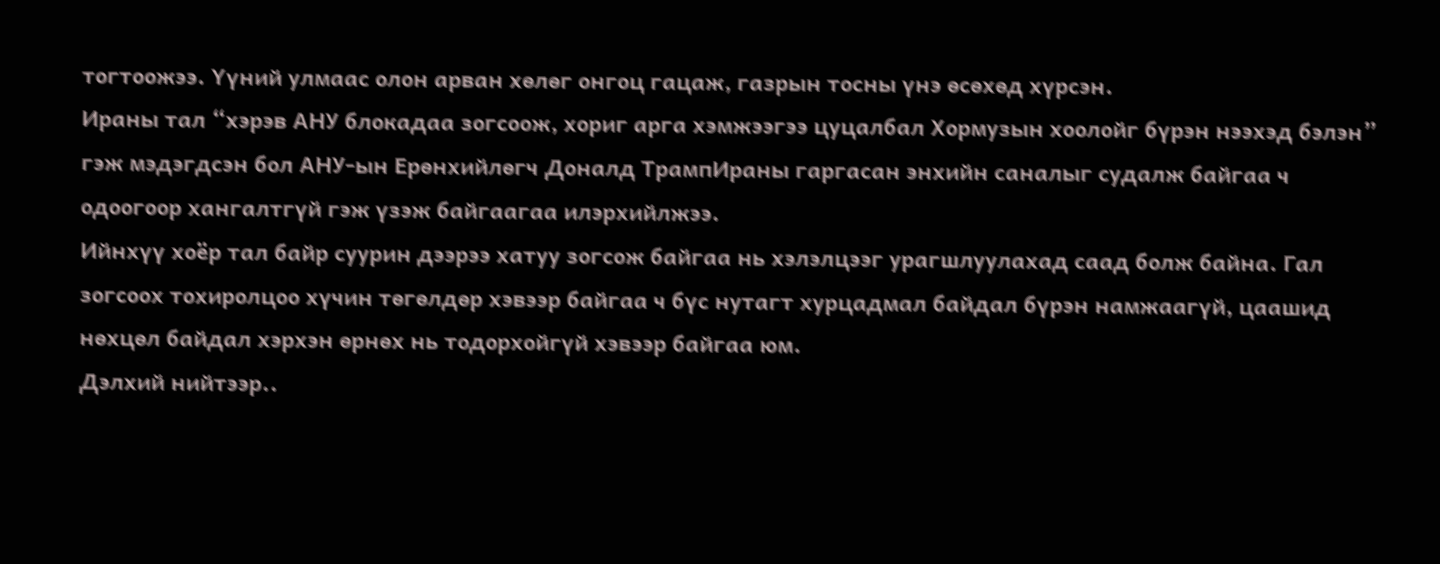тогтоожээ. Үүний улмаас олон арван хөлөг онгоц гацаж, газрын тосны үнэ өсөхөд хүрсэн.
Ираны тал “хэрэв АНУ блокадаа зогсоож, хориг арга хэмжээгээ цуцалбал Хормузын хоолойг бүрэн нээхэд бэлэн” гэж мэдэгдсэн бол АНУ-ын Ерөнхийлөгч Доналд ТрампИраны гаргасан энхийн саналыг судалж байгаа ч одоогоор хангалтгүй гэж үзэж байгаагаа илэрхийлжээ.
Ийнхүү хоёр тал байр суурин дээрээ хатуу зогсож байгаа нь хэлэлцээг урагшлуулахад саад болж байна. Гал зогсоох тохиролцоо хүчин төгөлдөр хэвээр байгаа ч бүс нутагт хурцадмал байдал бүрэн намжаагүй, цаашид нөхцөл байдал хэрхэн өрнөх нь тодорхойгүй хэвээр байгаа юм.
Дэлхий нийтээр..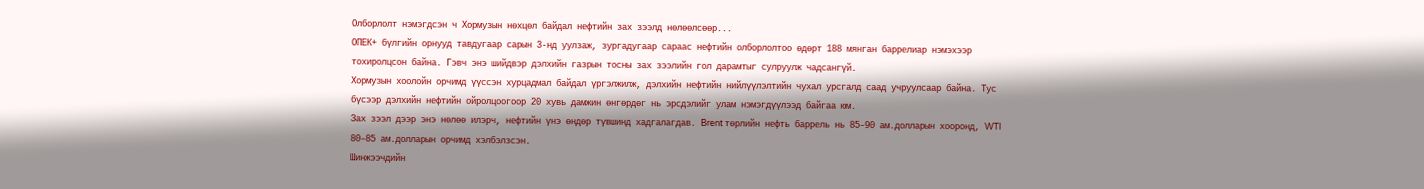Олборлолт нэмэгдсэн ч Хормузын нөхцөл байдал нефтийн зах зээлд нөлөөлсөөр...
ОПЕК+ бүлгийн орнууд тавдугаар сарын 3-нд уулзаж, зургадугаар сараас нефтийн олборлолтоо өдөрт 188 мянган баррелиар нэмэхээр тохиролцсон байна. Гэвч энэ шийдвэр дэлхийн газрын тосны зах зээлийн гол дарамтыг сулруулж чадсангүй.
Хормузын хоолойн орчимд үүссэн хурцадмал байдал үргэлжилж, дэлхийн нефтийн нийлүүлэлтийн чухал урсгалд саад учруулсаар байна. Тус бүсээр дэлхийн нефтийн ойролцоогоор 20 хувь дамжин өнгөрдөг нь эрсдэлийг улам нэмэгдүүлээд байгаа юм.
Зах зээл дээр энэ нөлөө илэрч, нефтийн үнэ өндөр түвшинд хадгалагдав. Brent төрлийн нефть баррель нь 85–90 ам.долларын хооронд, WTI 80–85 ам.долларын орчимд хэлбэлзсэн.
Шинжээчдийн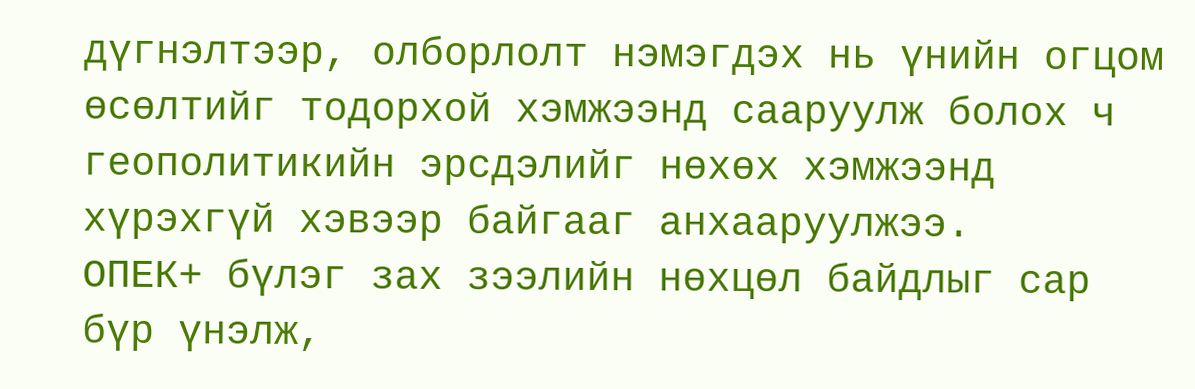дүгнэлтээр, олборлолт нэмэгдэх нь үнийн огцом өсөлтийг тодорхой хэмжээнд сааруулж болох ч геополитикийн эрсдэлийг нөхөх хэмжээнд хүрэхгүй хэвээр байгааг анхааруулжээ.
ОПЕК+ бүлэг зах зээлийн нөхцөл байдлыг сар бүр үнэлж,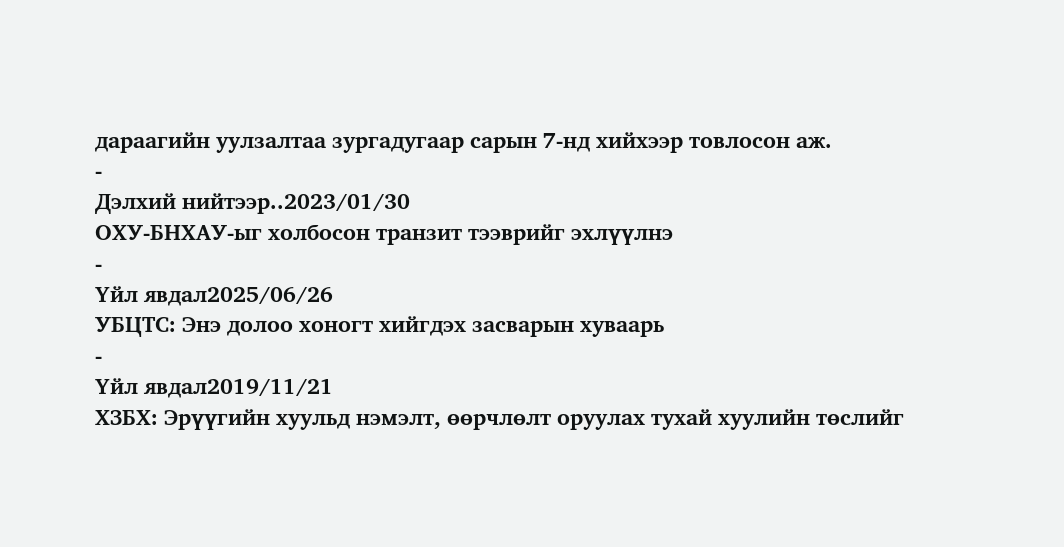дараагийн уулзалтаа зургадугаар сарын 7-нд хийхээр товлосон аж.
-
Дэлхий нийтээр..2023/01/30
ОХУ-БНХАУ-ыг холбосон транзит тээврийг эхлүүлнэ
-
Үйл явдал2025/06/26
УБЦТС: Энэ долоо хоногт хийгдэх засварын хуваарь
-
Үйл явдал2019/11/21
ХЗБХ: Эрүүгийн хуульд нэмэлт, өөрчлөлт оруулах тухай хуулийн төслийг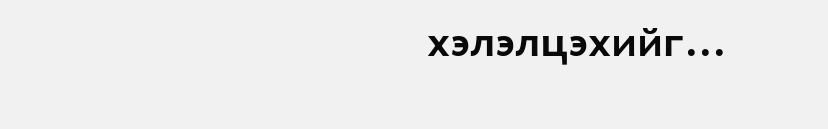хэлэлцэхийг...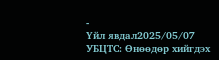-
Үйл явдал2025/05/07
УБЦТС: Өнөөдөр хийгдэх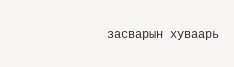засварын хуваарь